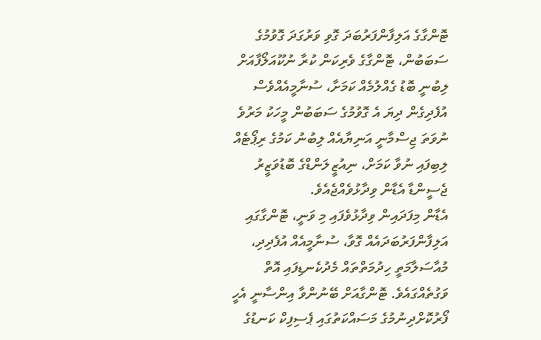ޓޮންގާގެ އަލިފާންފަރުބަދަ ގޮވި ވަރުގަދަ ގޮވުމުގެ ސަބަބުން، ޓޮންގާގެ ވެރިކަން ކުރާ ނުކޫއަލޯފާއަށް ލިބުނީ ބޮޑު ގެއްލުމެއް ކަމަށާ، ސުނާމީއެއްވެސް އުފެދިގެން ދިޔަ އެ ގޮވުމުގެ ސަބަބުން މީހަކު މަރުވެ ނުވަތަ ޖިސްމާނީ އަނިޔާއެއް ލިބުނު ކަމުގެ ރިޕޯޓެއް ލިބިފައި ނުވާ ކަމަށް، ނިއުޒީލަންޑްގެ ބޮޑުވަޒީރު ޖެސީންޑާ އެޑާން ވިދާޅުވެއްޖެއެވެ.
އެޑާން މިފަދައިން ވިދާޅުވެފައި މި ވަނީ، ޓޮންގާގައި އަލިފާންފަރުބަދައެއް ގޮވާ، ސުނާމީއެއް އުފެދިދި، މުއާސަލާމަތީ ހިދުމަތްތައް މެދުކެނޑިފައި އޮތް ވަގުތެއްގައެވެ. ޓޮންގާއަށް ބޭނުންވާ އިންސާނީ އެހީ ފޯރުކޮށްދިނުމުގެ މަސައްކަތުގައި ޕެސިފިކް ކަނޑުގެ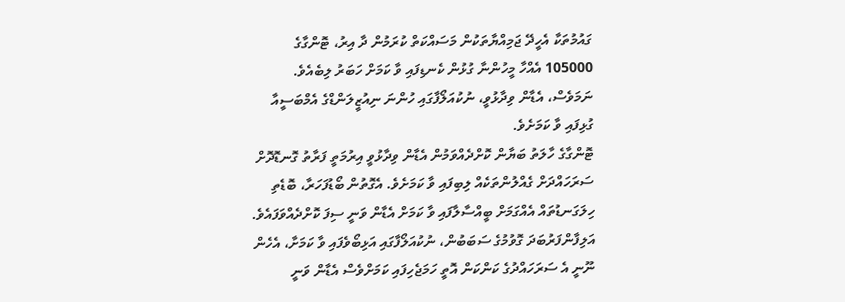ގައުމުތަކާ އެހީދޭ ޖަމިއްޔާތަކުން މަސައްކަތް ކުރަމުން ދާ އިރު، ޓޮންގާގެ 105000 އެއްހާ މީހުންނާ ގުޅުން ކެނޑިފައި ވާ ކަމަށް ހަބަރު ލިބެއެވެ.
ނަމަވެސް، އެޑާން ވިދާޅުވީ، ނުކުއަލޯފާގައި ހުންނަ ނިއުޒީލަންޑްގެ އެމްބަސީއާ ގުޅިފައި ވާ ކަމަށެވެ.
ޓޮންގާގެ ހާލަތު ބަޔާން ކޮށްދެއްވަމުން އެޑާން ވިދާޅުވީ އިރުމަތީ ފަރާތު ގޮނޑޮދޮށް ސަރަހައްދަށް ގެއްލުންތަކެއް ލިބިފައި ވާ ކަމަށެވެ. އެގޮތުން ބޯޑުފަހަރާ، ބޮޑެތި ހިލަގަނޑުތައް އެއްގަމަށް ބީއްސާލާފައި ވާ ކަމަށް އެޑާން ވަނީ ސިފަ ކޮށްދެއްވަފައެވެ. އަލިފާންފަރުބަދަ ގޮވުމުގެ ސަބަބުން، ނުކުއަލޯފާގައި އަޅިބޯވެފައި ވާ ކަމަށާ، އެހެން ނޫނީ އެ ސަރަހައްދުގެ ކަންކަން އޮތީ ހަމަޖެހިފައި ކަމަށްވެސް އެޑާން ވަނީ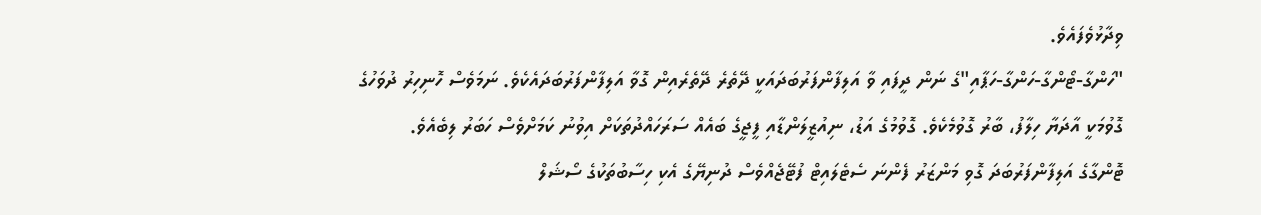ވިދާޅުވެފައެވެ.
"ހަންގާ-ޓޯންގާ-ހަންގާ-ހަޕާއި"ގެ ނަން ދީފައި ވާ އަލިފާންފަރުބަދައަކީ ދޭތެރެ ދޭތެރެއިން ގޮވާ އަލިފާންފަރުބަދައެކެވެ. ނަމަވެސް ހޮނިހިރު ދުވަހުގެ ގޮވުމަކީ އާދަޔާ ހިލާފު، ބާރު ގޮވުމެކެވެ. ގޮވުމުގެ އަޑު، ނިއުޒީލަންޑާއި ފީޖީގެ ބައެއް ސަރަހައްދުތަކަށް އިވުނު ކަމަށްވެސް ހަބަރު ލިބެއެވެ.
ޓޮންގާގެ އަލިފާންފަރުބަދަ ގޮވި މަންޒަރު ފެންނަ ސެޓެލައިޓް ފުޓޭޖެއްވެސް ދުނިޔޭގެ އެކި ހިސާބުތަކުގެ ސޯޝަލް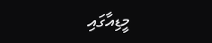މީޑިއާގައި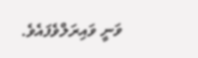ވަނީ ވައިރަލްވެފައެވެ.